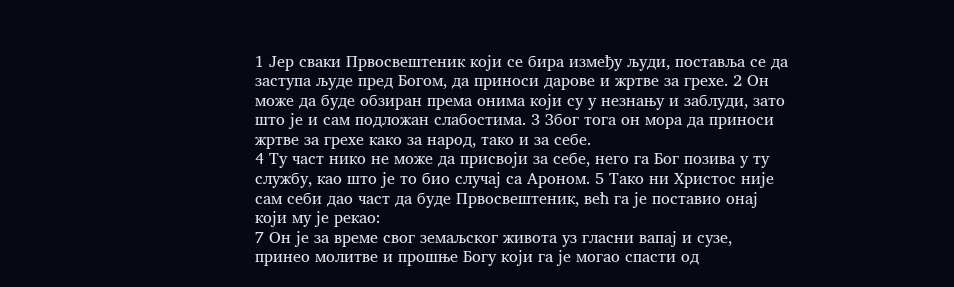1 Јер сваки Првосвештеник који се бира између људи, поставља се да заступа људе пред Богом, да приноси дарове и жртве за грехе. 2 Он може да буде обзиран према онима који су у незнању и заблуди, зато што је и сам подложан слабостима. 3 Због тога он мора да приноси жртве за грехе како за народ, тако и за себе.
4 Ту част нико не може да присвоји за себе, него га Бог позива у ту службу, као што је то био случај са Ароном. 5 Тако ни Христос није сам себи дао част да буде Првосвештеник, већ га је поставио онај који му је рекао:
7 Он је за време свог земаљског живота уз гласни вапај и сузе, принео молитве и прошње Богу који га је могао спасти од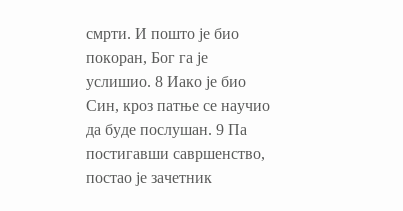смрти. И пошто је био покоран, Бог га је услишио. 8 Иако је био Син, кроз патње се научио да буде послушан. 9 Па постигавши савршенство, постао је зачетник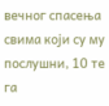вечног спасења свима који су му послушни, 10 те га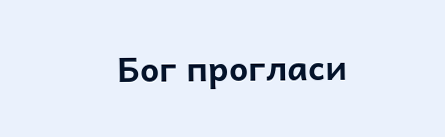Бог прогласи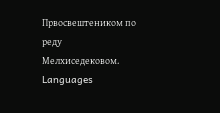Првосвештеником по реду Мелхиседековом.
Languages